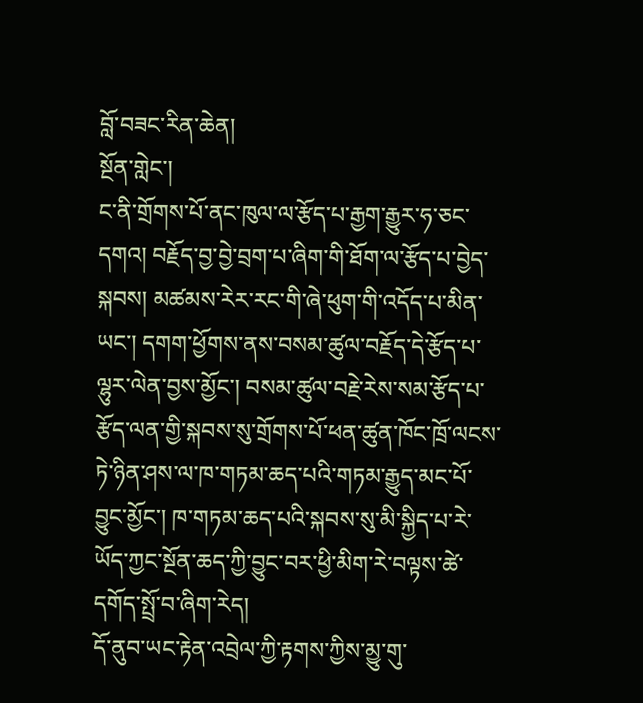བློ་བཟང་རིན་ཆེན།
སྔོན་གླེང་།
ང་ནི་གྲོགས་པོ་ནང་ཁུལ་ལ་རྩོད་པ་རྒྱག་རྒྱུར་ཧ་ཅང་དགའ། བརྗོད་བྱ་བྱེ་བྲག་པ་ཞིག་གི་ཐོག་ལ་རྩོད་པ་བྱེད་སྐབས། མཚམས་རེར་རང་གི་ཞེ་ཕུག་གི་འདོད་པ་མིན་ཡང་། དགག་ཕྱོགས་ནས་བསམ་ཚུལ་བརྗོད་དེ་རྩོད་པ་ལྷུར་ལེན་བྱས་མྱོང་། བསམ་ཚུལ་བརྗེ་རེས་སམ་རྩོད་པ་རྩོད་ལན་གྱི་སྐབས་སུ་གྲོགས་པོ་ཕན་ཚུན་ཁོང་ཁྲོ་ལངས་ཏེ་ཉིན་ཤས་ལ་ཁ་གཏམ་ཆད་པའི་གཏམ་རྒྱུད་མང་པོ་བྱུང་མྱོང་། ཁ་གཏམ་ཆད་པའི་སྐབས་སུ་མི་སྐྱིད་པ་རེ་ཡོད་ཀྱང་སྔོན་ཆད་ཀྱི་བྱུང་བར་ཕྱི་མིག་རེ་བལྟས་ཚེ་དགོད་སྤྲོ་བ་ཞིག་རེད།
དོ་ནུབ་ཡང་རྟེན་འབྲེལ་ཀྱི་རྟགས་ཀྱིས་མྱུ་གུ་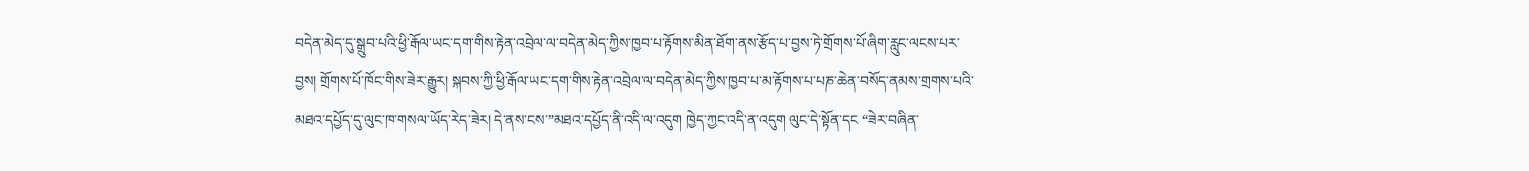བདེན་མེད་དུ་སྒྲུབ་པའི་ཕྱི་རྒོལ་ཡང་དག་གིས་རྟེན་འབྲེལ་ལ་བདེན་མེད་ཀྱིས་ཁྱབ་པ་རྟོགས་མིན་ཐོག་ནས་རྩོད་པ་བྱས་ཏེ་གྲོགས་པོ་ཞིག་རླུང་ལངས་པར་བྱས། གྲོགས་པོ་ཁོང་གིས་ཟེར་རྒྱུར། སྐབས་ཀྱི་ཕྱི་རྒོལ་ཡང་དག་གིས་རྟེན་འབྲེལ་ལ་བདེན་མེད་ཀྱིས་ཁྱབ་པ་མ་རྟོགས་པ་པཎ་ཆེན་བསོད་ནམས་གྲགས་པའི་མཐའ་དཔྱོད་དུ་ལུང་ཁ་གསལ་ཡོད་རེད་ཟེར། དེ་ནས་ངས་”མཐའ་དཔྱོད་ནི་འདི་ལ་འདུག ཁྱེད་ཀྱང་འདི་ན་འདུག ལུང་དེ་སྟོན་དང “ཟེར་བཞིན་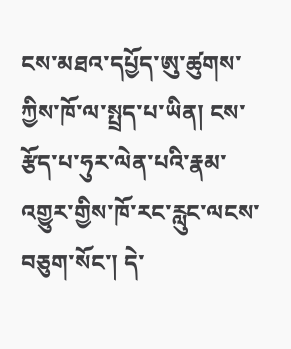ངས་མཐའ་དཔྱོད་ཨུ་ཚུགས་ཀྱིས་ཁོ་ལ་སྤྲད་པ་ཡིན། ངས་རྩོད་པ་ཧུར་ལེན་པའི་རྣམ་འགྱུར་གྱིས་ཁོ་རང་རླུང་ལངས་བཅུག་སོང་། དེ་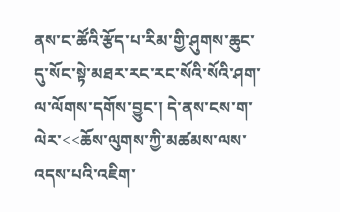ནས་ང་ཚོའི་རྩོད་པ་རིམ་གྱི་ཤུགས་ཆུང་དུ་སོང་སྟེ་མཐར་རང་རང་སོའི་སོའི་ཤག་ལ་ལོགས་དགོས་བྱུང་། དེ་ནས་ངས་ག་ལེར་<<ཆོས་ལུགས་ཀྱི་མཚམས་ལས་འདས་པའི་འཇིག་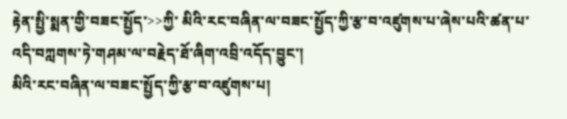རྟེན་སྤྱི་སྨན་གྱི་བཟང་སྤྱོད་>>ཀྱི་ མིའི་རང་བཞིན་ལ་བཟང་སྤྱོད་ཀྱི་རྩ་བ་འཛུགས་པ་ཞེས་པའི་ཚན་པ་འདི་བཀླགས་ཏེ་གཤམ་ལ་བརྗེད་ཐོ་ཞིག་འབྲི་འདོད་བྱུང་།
མིའི་རང་བཞིན་ལ་བཟང་སྤྱོད་ཀྱི་རྩ་བ་འཛུགས་པ།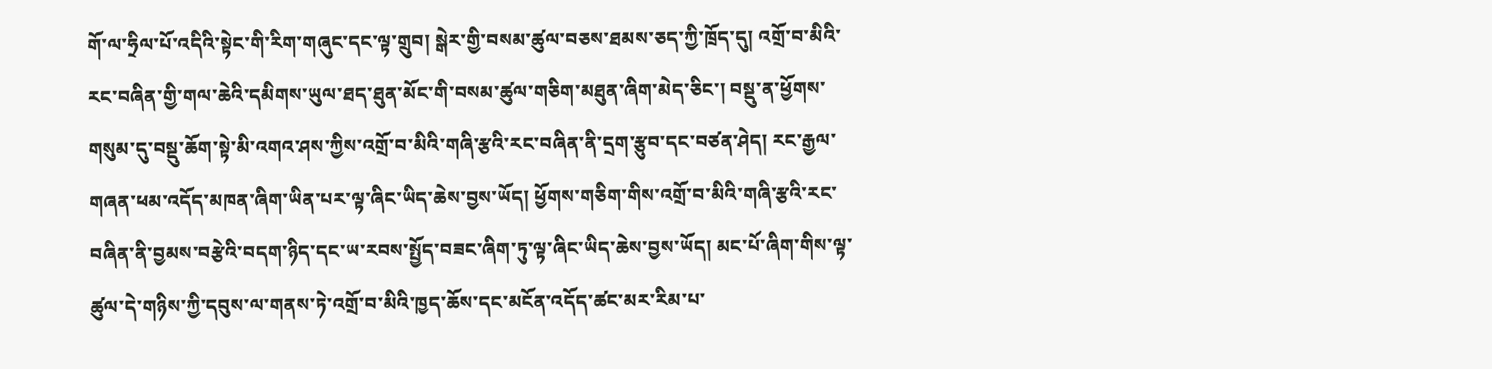གོ་ལ་ཧྲིལ་པོ་འདིའི་སྟེང་གི་རིག་གཞུང་དང་ལྟ་གྲུབ། སྒེར་གྱི་བསམ་ཚུལ་བཅས་ཐམས་ཅད་ཀྱི་ཁྲོད་དུ། འགྲོ་བ་མིའི་རང་བཞིན་གྱི་གལ་ཆེའི་དམིགས་ཡུལ་ཐད་ཐུན་མོང་གི་བསམ་ཚུལ་གཅིག་མཐུན་ཞིག་མེད་ཅིང་། བསྡུ་ན་ཕྱོགས་གསུམ་དུ་བསྡུ་ཆོག་སྟེ་མི་འགའ་ཤས་ཀྱིས་འགྲོ་བ་མིའི་གཞི་རྩའི་རང་བཞིན་ནི་དྲག་རྩུབ་དང་བཙན་ཤེད། རང་རྒྱལ་གཞན་ཕམ་འདོད་མཁན་ཞིག་ཡིན་པར་ལྟ་ཞིང་ཡིད་ཆེས་བྱས་ཡོད། ཕྱོགས་གཅིག་གིས་འགྲོ་བ་མིའི་གཞི་རྩའི་རང་བཞིན་ནི་བྱམས་བརྩེའི་བདག་ཉིད་དང་ཡ་རབས་སྤྱོད་བཟང་ཞིག་ཏུ་ལྟ་ཞིང་ཡིད་ཆེས་བྱས་ཡོད། མང་པོ་ཞིག་གིས་ལྟ་ཚུལ་དེ་གཉིས་ཀྱི་དབུས་ལ་གནས་ཏེ་འགྲོ་བ་མིའི་ཁྱད་ཆོས་དང་མངོན་འདོད་ཚང་མར་རིམ་པ་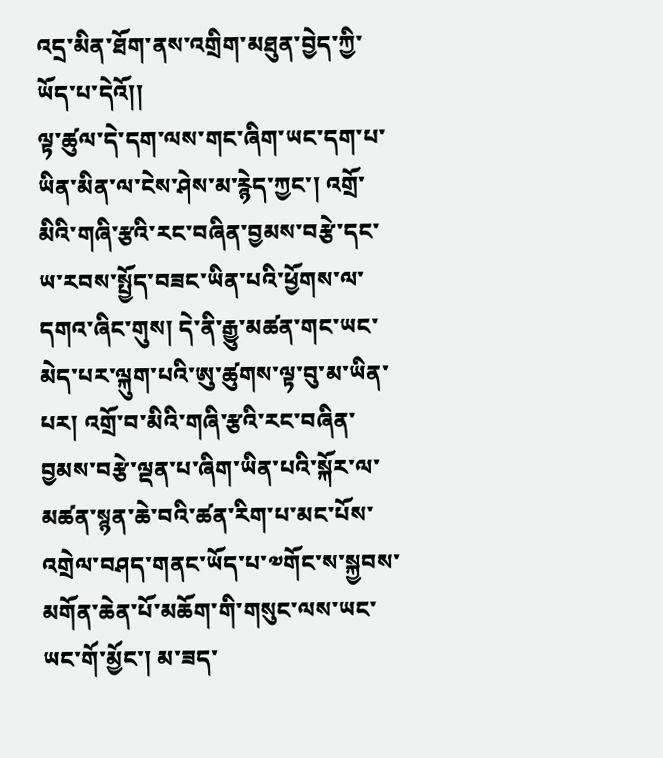འདྲ་མིན་ཐོག་ནས་འགྲིག་མཐུན་བྱེད་ཀྱི་ཡོད་པ་དེའོ།།
ལྟ་ཚུལ་དེ་དག་ལས་གང་ཞིག་ཡང་དག་པ་ཡིན་མིན་ལ་ངེས་ཤེས་མ་རྙེད་ཀྱང་། འགྲོ་མིའི་གཞི་རྩའི་རང་བཞིན་བྱམས་བརྩེ་དང་ཡ་རབས་སྤྱོད་བཟང་ཡིན་པའི་ཕྱོགས་ལ་དགའ་ཞིང་གུས། དེ་ནི་རྒྱུ་མཚན་གང་ཡང་མེད་པར་ལྐུག་པའི་ཨུ་ཚུགས་ལྟ་བུ་མ་ཡིན་པར། འགྲོ་བ་མིའི་གཞི་རྩའི་རང་བཞིན་བྱམས་བརྩེ་ལྡན་པ་ཞིག་ཡིན་པའི་སྐོར་ལ་མཚན་སྙན་ཆེ་བའི་ཚན་རིག་པ་མང་པོས་འགྲེལ་བཤད་གནང་ཡོད་པ་༧གོང་ས་སྐྱབས་མགོན་ཆེན་པོ་མཆོག་གི་གསུང་ལས་ཡང་ཡང་གོ་མྱོང་། མ་ཟད་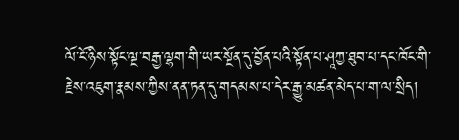ལོ་ངོ་ཉིས་སྟོང་ལྔ་བརྒྱ་ལྷག་གི་ཡར་སྔོན་དུ་བྱོན་པའི་སྟོན་པ་ཤཱཀྱ་ཐུབ་པ་དང་ཁོང་གི་རྗེས་འཇུག་རྣམས་ཀྱིས་ནན་ཏན་དུ་གདམས་པ་དེར་རྒྱུ་མཚན་མེད་པ་ག་ལ་སྲིད།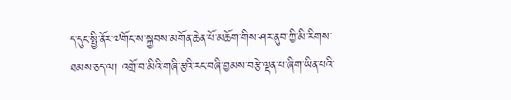ད་དུང་སྤྱི་ནོར་༧གོང་ས་སྐྱབས་མགོན་ཆེན་པོ་མཆོག་གིས་ཤར་ནུབ་ཀྱི་མི་རིགས་ཐམས་ཅད་ལ། འགྲོ་བ་མིའི་གཞི་རྩའི་རང་བཞི་བྱམས་བརྩེ་ལྡན་པ་ཞིག་ཡིན་པའི་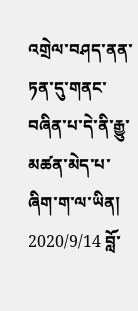འགྲེལ་བཤད་ནན་ཏན་དུ་གནང་བཞིན་པ་དེ་ནི་རྒྱུ་མཚན་མེད་པ་ཞིག་ག་ལ་ཡིན།
2020/9/14 བློ་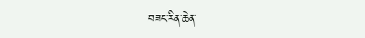བཟང་རིན་ཆེན་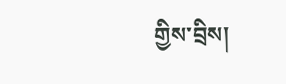གྱིས་བྲིས།